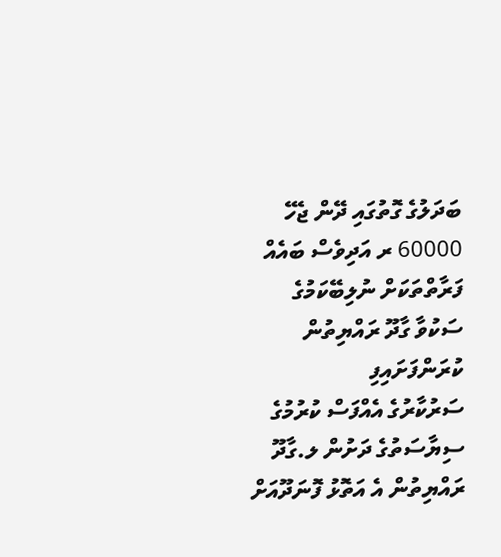ބަދަލުގެ ގޮތުގައި ދޭން ޖެހޭ 60000 ރ އަދިވެސް ބައެއް ފަރާތްތަކަށް ނުލިބޭކަމުގެ ސަކުވާ ގާދޫ ރައްޔިތުން ކުރަންފަށައިފި
ސަރުކާރުގެ އެއްފަސް ކުރުމުގެ ސިޔާސަތުގެ ދަށުން ލ.ގާދޫ ރައްޔިތުން އެ އަތޮޅު ފޮނަދޫއަށް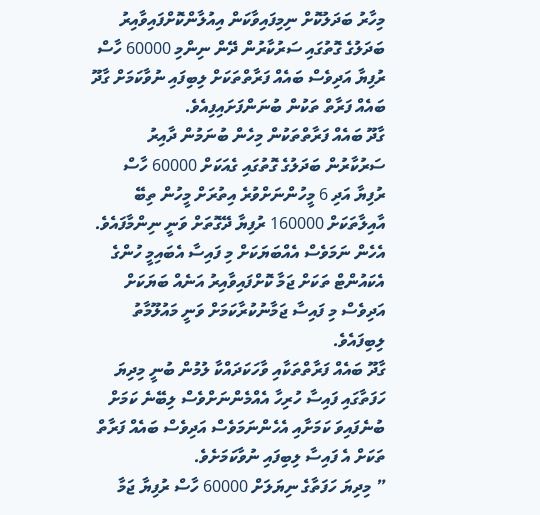މިހާރު ބަދަލުކޮށް ނިމިފައިވާކަން އިއުލާންކޮށްފައިވާއިރު ބަދަލުގެ ގޮތުގައި ސަރުކާރުން ދޭން ނިންމި 60000 ހާސް ރުފިޔާ އަދިވެސް ބައެއް ފަރާތްތަކަށް ލިބިފައި ނުވާކަމަށް ގާދޫ ބައެއް ފަރާތް ތަކުން ބުނަންފަށައިފިއެވެ.
ގާދޫ ބައެއް ފަރާތްތަކުން މިހެން ބުނަމުން ދާއިރު ސަރުކާރުން ބަދަލުގެ ގޮތުގައި ގެއަކަށް 60000 ހާސް ރުފިޔާ އަދި 6 މީހުންނަށްވުރެ އިތުރަށް މީހުން ތިބޭ އާއިލާތަކަށް 160000 ރުފިޔާ ދޭގޮތަށް ވަނީ ނިންމާފައެވެ.
އެހެން ނަމަވެސް އެއްބަޔަކަށް މި ފައިސާ އެބައިމީ ހުންގެ އެކައުންޓް ތަކަށް ޖަމާ ކޮށްފައިވާއިރު އަނެއް ބަޔަކަށް އަދިވެސް މި ފައިސާ ޖަމާނުކުރާކަމަށް ވަނީ މައުލޫމާތު ލިބިފައެވެ.
ގާދޫ ބައެއް ފަރާތްތަކާއި ވާހަކަދައްކާ ލުމުން ބުނީ މިދިޔަ ހަފަތާގައި ފައިސާ ހުރިހާ އެއްމެންނަށްވެސް ލިބޭނެ ކަމަށް ބުނެފައިވަ ކަމަށާއި އެހެންނަމަވެސް އަދިވެސް ބައެއް ފަރާތް ތަކަށް އެ ފައިސާ ލިބިފައި ނުވާކަމަށެވެ.
” މިދިޔަ ހަފަތާގެ ނިޔަލަށް 60000 ހާސް ރުފިޔާ ޖަމާ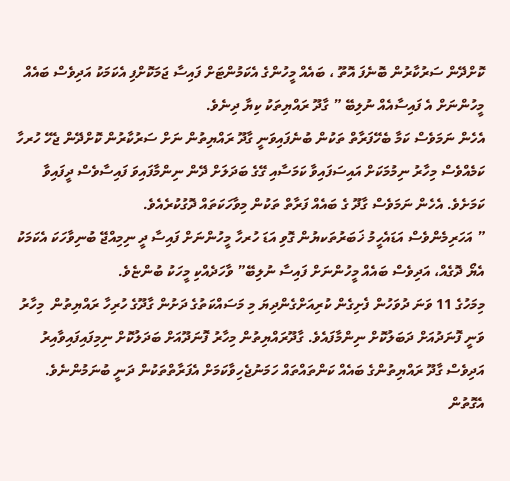ކޮށްދޭން ސަރުކާރުން ބޮނެފަ އޮތޫ ، ބައެއް މީހުންގެ އެކަމުންޓަށް ފައިސާ ޖަމަކޮށްފި އެކަމަކު އަދިވެސް ބައެއް މީހުންނަށް އެ ފައިސާއެއް ނުލިބޭ ” ގާދޫ ރައްޔިތަކު ކިޔާ ދިނެވެ.
އެހެން ނަމަވެސް ކަމާ ބެހޭފަރާތް ތަކުން ބުނެފައިވަނީ ގާދޫ ރައްޔިތުން ނަށް ސަރުކާރުން ކޮށްދޭން ޖެހޭ ހުރހާ ކަމެއްވެސް މިހާރު ނިމުމަކަށް އައިސަފައިވާ ކަމަސާއި ގޭގެ ބަދަލަށް ދޭން ނިންމާފައިވަ ފައިސާވެސް ދީފައިވާ ކަމަށެވެ. އެހެން ނަމަވެސް ގާދޫ ގެ ބައެއް ފަރާތް ތަކުން މިވާހަކަތައް ދޮގުކުރެއެވެ.
” އަހަރިމެންވެސް އަޑައެހީމު ޚަބަރުތަކޔުން ގޮވި އަޑަ ހުރހާ މީހުންނަށް ފައިސާ ދީ ނިމިއްޖޭ ބުނިވާހަކަ އެކަމަކު އެޔޯ ދޮގެއް، އަދިވެސް ބައެއް މީހުންނަށް ފައިސާ ނުލިބޭ” ވާހަދެއްކި މީހަކު ބުންޏެވެ.
މިމަހުގެ 11 ވަނަ ދުވަހުން ފެށިގެން ކުރިއަށްގެންދިޔަ މި މަސައްކަތުގެ ދަށުން ގާދޫގެ ހުރިހާ ރައްޔިތުން  މިހާރު ވަނީ ފޮނަދުއަށް ދަބަލުކޮށް ނިންމާފައެވެ. ގާދޫރައްޔިތުން މިހާރު ފޮނަދޫއަށް ބަދަލުކޮށް ނިމިފައިފައިވާއިރު އަދިވެސް ގާދޫ ރައްޔިތުންގެ ބައެއް ކަންތައްތައް ހަމަނުޖެހިވާކަމަށް އެފަރާތްތަކުން ދަނީ ބުނަމުންނެވެ.
އެގޮތުން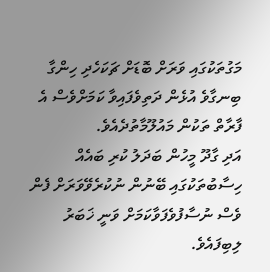މަގުތަކުގައި ވަރަށް ބޮޑަށް ޗަކަހެދި ހިންގާ ބިނގާވެ އުޅެން ދަތިވެފައިވާ ކަމަށްވެސް އެ ފާރާތް ތަކުން މައުލޫމާތުދެއެވެ.
އަދި ގާދޫ މީހުން ބަދަލު ކުރި ބައެއް ހިސާބުތަކުގައި ބޭނުން ނުކުރެވޭވަރަށް ފެން ވެސް ނުސާފުވެފަވާކަމަށް ވަނީ ޚަބަރު ލިބިފައެވެ.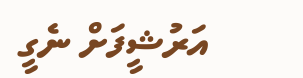އަރުޝީފަށް ނެގީ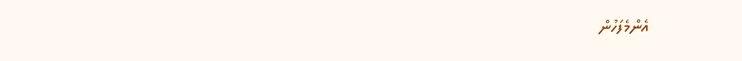އެންމެފަހުން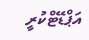އަޕްޑޭޓްކުރީ